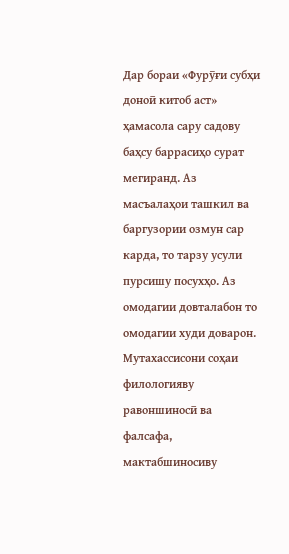Дар бораи «Фурӯғи субҳи доноӣ китоб аст» ҳамасола сару садову баҳсу баррасиҳо сурат мегиранд. Аз масъалаҳои ташкил ва баргузории озмун сар карда, то тарзу усули пурсишу посухҳо. Аз омодагии довталабон то омодагии худи доварон. Мутахассисони соҳаи филологияву равоншиносӣ ва фалсафа, мактабшиносиву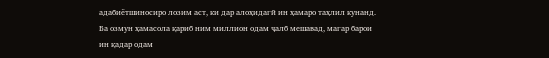адабиётшиносиро лозим аст, ки дар алоҳидагӣ ин ҳамаро таҳлил кунанд. Ба озмун ҳамасола қариб ним миллион одам ҷалб мешавад, магар барои ин қадар одам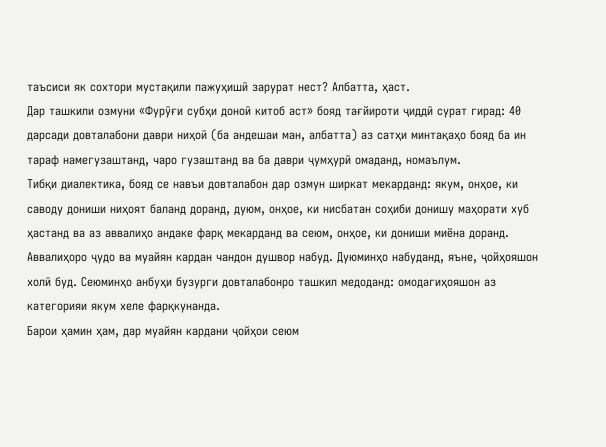таъсиси як сохтори мустақили пажуҳишӣ зарурат нест? Албатта, ҳаст.
Дар ташкили озмуни «Фурӯғи субҳи доноӣ китоб аст» бояд тағйироти ҷиддӣ сурат гирад: 40 дарсади довталабони даври ниҳоӣ (ба андешаи ман, албатта) аз сатҳи минтақаҳо бояд ба ин тараф намегузаштанд, чаро гузаштанд ва ба даври ҷумҳурӣ омаданд, номаълум.
Тибқи диалектика, бояд се навъи довталабон дар озмун ширкат мекарданд: якум, онҳое, ки саводу дониши ниҳоят баланд доранд, дуюм, онҳое, ки нисбатан соҳиби донишу маҳорати хуб ҳастанд ва аз аввалиҳо андаке фарқ мекарданд ва сеюм, онҳое, ки дониши миёна доранд.
Аввалиҳоро ҷудо ва муайян кардан чандон душвор набуд. Дуюминҳо набуданд, яъне, ҷойҳояшон холӣ буд. Сеюминҳо анбуҳи бузурги довталабонро ташкил медоданд: омодагиҳояшон аз категорияи якум хеле фарқкунанда.
Барои ҳамин ҳам, дар муайян кардани ҷойҳои сеюм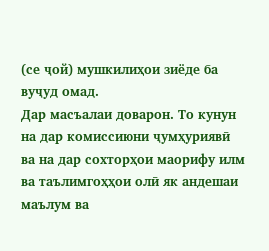(се ҷой) мушкилиҳои зиёде ба вуҷуд омад.
Дар масъалаи доварон. То кунун на дар комиссиюни ҷумҳуриявӣ ва на дар сохторҳои маорифу илм ва таълимгоҳҳои олӣ як андешаи маълум ва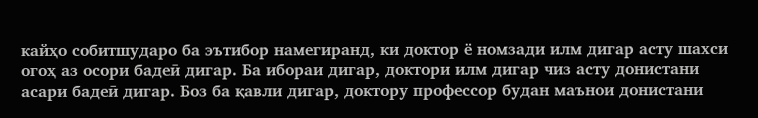кайҳо собитшударо ба эътибор намегиранд, ки доктор ё номзади илм дигар асту шахси огоҳ аз осори бадеӣ дигар. Ба ибораи дигар, доктори илм дигар чиз асту донистани асари бадеӣ дигар. Боз ба қавли дигар, доктору профессор будан маънои донистани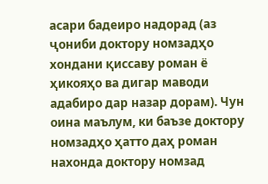асари бадеиро надорад (аз ҷониби доктору номзадҳо хондани қиссаву роман ё ҳикояҳо ва дигар маводи адабиро дар назар дорам). Чун оина маълум, ки баъзе доктору номзадҳо ҳатто даҳ роман нахонда доктору номзад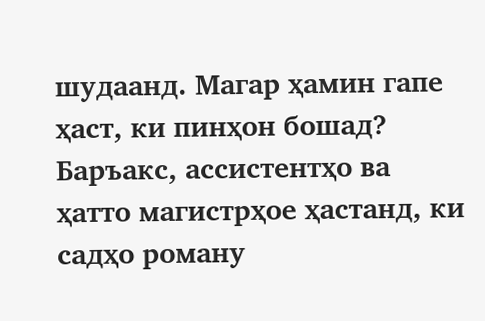шудаанд. Магар ҳамин гапе ҳаст, ки пинҳон бошад? Баръакс, ассистентҳо ва ҳатто магистрҳое ҳастанд, ки садҳо роману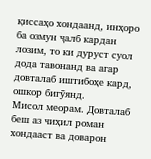қиссаҳо хондаанд, инҳоро ба озмун ҷалб кардан лозим, то ки дуруст суол дода тавонанд ва агар довталаб иштибоҳе кард, ошкор бигӯянд.
Мисол меорам. Довталаб беш аз чиҳил роман хондааст ва доварон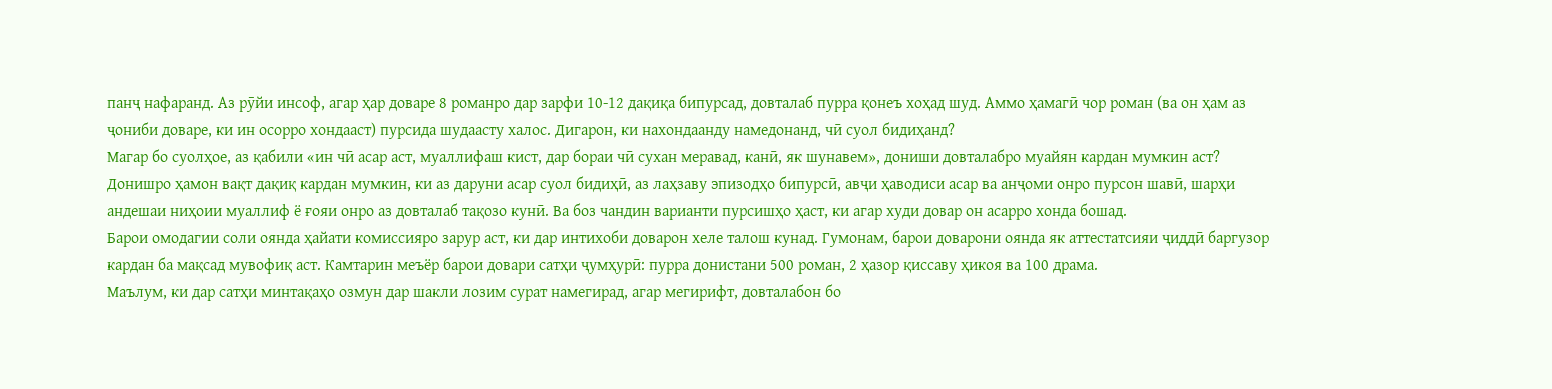панҷ нафаранд. Аз рӯйи инсоф, агар ҳар доваре 8 романро дар зарфи 10-12 дақиқа бипурсад, довталаб пурра қонеъ хоҳад шуд. Аммо ҳамагӣ чор роман (ва он ҳам аз ҷониби доваре, ки ин осорро хондааст) пурсида шудаасту халос. Дигарон, ки нахондаанду намедонанд, чӣ суол бидиҳанд?
Магар бо суолҳое, аз қабили «ин чӣ асар аст, муаллифаш кист, дар бораи чӣ сухан меравад, канӣ, як шунавем», дониши довталабро муайян кардан мумкин аст? Донишро ҳамон вақт дақиқ кардан мумкин, ки аз даруни асар суол бидиҳӣ, аз лаҳзаву эпизодҳо бипурсӣ, авҷи ҳаводиси асар ва анҷоми онро пурсон шавӣ, шарҳи андешаи ниҳоии муаллиф ё ғояи онро аз довталаб тақозо кунӣ. Ва боз чандин варианти пурсишҳо ҳаст, ки агар худи довар он асарро хонда бошад.
Барои омодагии соли оянда ҳайати комиссияро зарур аст, ки дар интихоби доварон хеле талош кунад. Гумонам, барои доварони оянда як аттестатсияи ҷиддӣ баргузор кардан ба мақсад мувофиқ аст. Камтарин меъёр барои довари сатҳи ҷумҳурӣ: пурра донистани 500 роман, 2 ҳазор қиссаву ҳикоя ва 100 драма.
Маълум, ки дар сатҳи минтақаҳо озмун дар шакли лозим сурат намегирад, агар мегирифт, довталабон бо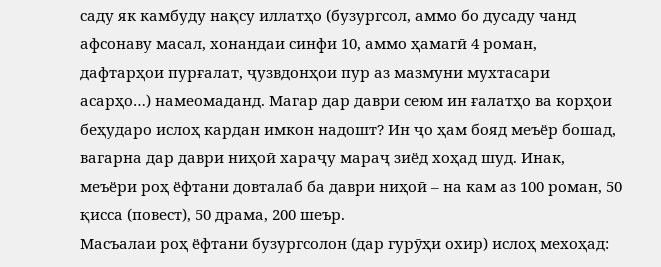саду як камбуду нақсу иллатҳо (бузургсол, аммо бо дусаду чанд афсонаву масал, хонандаи синфи 10, аммо ҳамагӣ 4 роман, дафтарҳои пурғалат, ҷузвдонҳои пур аз мазмуни мухтасари асарҳо…) намеомаданд. Магар дар даври сеюм ин ғалатҳо ва корҳои беҳударо ислоҳ кардан имкон надошт? Ин ҷо ҳам бояд меъёр бошад, вагарна дар даври ниҳоӣ хараҷу мараҷ зиёд хоҳад шуд. Инак, меъёри роҳ ёфтани довталаб ба даври ниҳоӣ – на кам аз 100 роман, 50 қисса (повест), 50 драма, 200 шеър.
Масъалаи роҳ ёфтани бузургсолон (дар гурӯҳи охир) ислоҳ мехоҳад: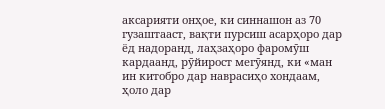аксарияти онҳое, ки синнашон аз 70 гузаштааст, вақти пурсиш асарҳоро дар ёд надоранд, лаҳзаҳоро фаромӯш кардаанд, рӯйирост мегӯянд, ки «ман ин китобро дар наврасиҳо хондаам, ҳоло дар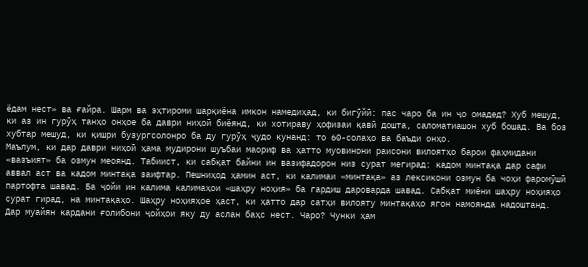ёдам нест» ва ғайра. Шарм ва эҳтироми шарқиёна имкон намедиҳад, ки бигӯйӣ: пас чаро ба ин ҷо омадед? Хуб мешуд, ки аз ин гурӯҳ танҳо онҳое ба даври ниҳоӣ биёянд, ки хотираву ҳофизаи қавӣ дошта, саломатиашон хуб бошад. Ва боз хубтар мешуд, ки қишри бузургсолонро ба ду гурӯҳ ҷудо кунанд: то 60-солаҳо ва баъди онҳо.
Маълум, ки дар даври ниҳоӣ ҳама мудирони шуъбаи маориф ва ҳатто муовинони раисони вилоятҳо барои фаҳмидани «вазъият» ба озмун меоянд. Табиист, ки сабқат байни ин вазифадорон низ сурат мегирад: кадом минтақа дар сафи аввал аст ва кадом минтақа заифтар. Пешниҳод ҳамин аст, ки калимаи «минтақа» аз лексикони озмун ба чоҳи фаромӯшӣ партофта шавад. Ба ҷойи ин калима калимаҳои «шаҳру ноҳия» ба гардиш дароварда шавад. Сабқат миёни шаҳру ноҳияҳо сурат гирад, на минтақаҳо. Шаҳру ноҳияҳое ҳаст, ки ҳатто дар сатҳи вилояту минтақаҳо ягон намоянда надоштанд.
Дар муайян кардани ғолибони ҷойҳои яку ду аслан баҳс нест. Чаро? Чунки ҳам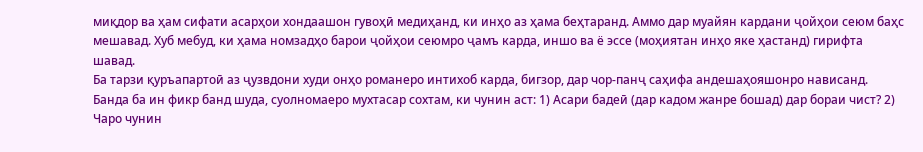миқдор ва ҳам сифати асарҳои хондаашон гувоҳӣ медиҳанд, ки инҳо аз ҳама беҳтаранд. Аммо дар муайян кардани ҷойҳои сеюм баҳс мешавад. Хуб мебуд, ки ҳама номзадҳо барои ҷойҳои сеюмро ҷамъ карда, иншо ва ё эссе (моҳиятан инҳо яке ҳастанд) гирифта шавад.
Ба тарзи қуръапартоӣ аз ҷузвдони худи онҳо романеро интихоб карда, бигзор, дар чор-панҷ саҳифа андешаҳояшонро нависанд. Банда ба ин фикр банд шуда, суолномаеро мухтасар сохтам, ки чунин аст: 1) Асари бадеӣ (дар кадом жанре бошад) дар бораи чист? 2) Чаро чунин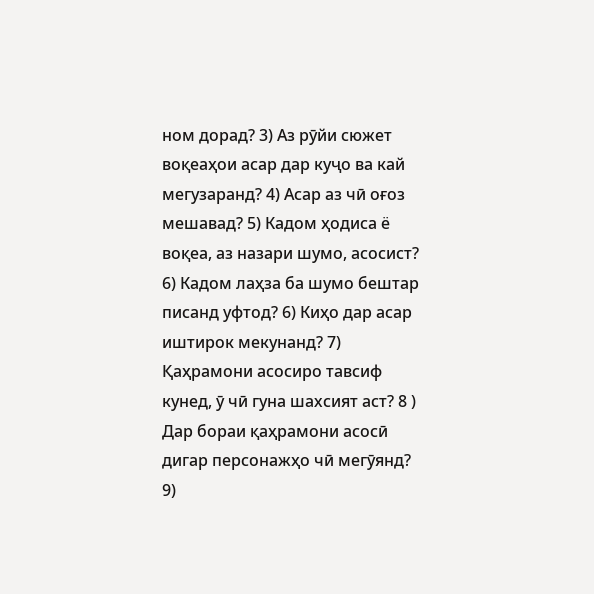ном дорад? 3) Аз рӯйи сюжет воқеаҳои асар дар куҷо ва кай мегузаранд? 4) Асар аз чӣ оғоз мешавад? 5) Кадом ҳодиса ё воқеа, аз назари шумо, асосист? 6) Кадом лаҳза ба шумо бештар писанд уфтод? 6) Киҳо дар асар иштирок мекунанд? 7) Қаҳрамони асосиро тавсиф кунед, ӯ чӣ гуна шахсият аст? 8 ) Дар бораи қаҳрамони асосӣ дигар персонажҳо чӣ мегӯянд? 9)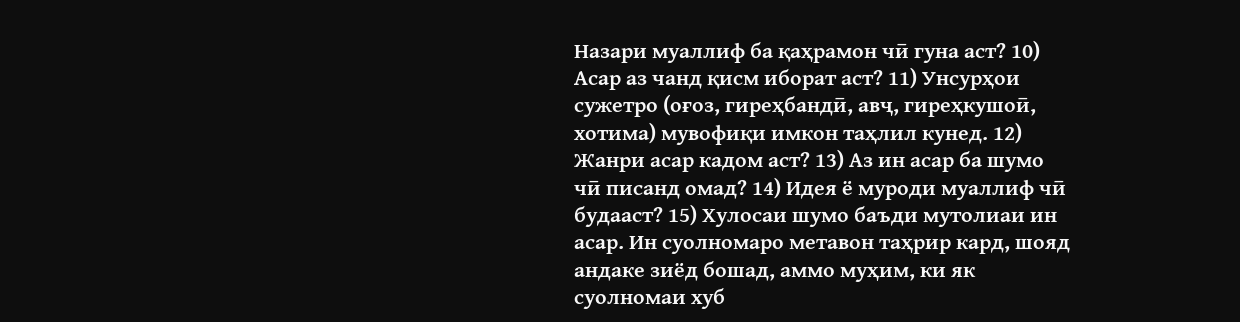Назари муаллиф ба қаҳрамон чӣ гуна аст? 10) Асар аз чанд қисм иборат аст? 11) Унсурҳои сужетро (оғоз, гиреҳбандӣ, авҷ, гиреҳкушоӣ, хотима) мувофиқи имкон таҳлил кунед. 12) Жанри асар кадом аст? 13) Аз ин асар ба шумо чӣ писанд омад? 14) Идея ё муроди муаллиф чӣ будааст? 15) Хулосаи шумо баъди мутолиаи ин асар. Ин суолномаро метавон таҳрир кард, шояд андаке зиёд бошад, аммо муҳим, ки як суолномаи хуб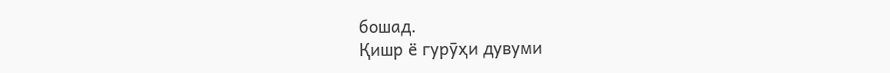бошад.
Қишр ё гурӯҳи дувуми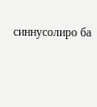синнусолиро ба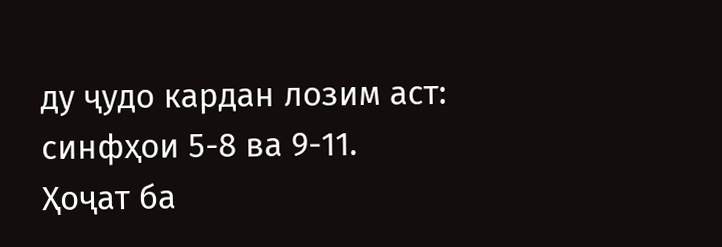ду ҷудо кардан лозим аст: синфҳои 5-8 ва 9-11. Ҳоҷат ба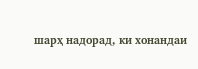шарҳ надорад, ки хонандаи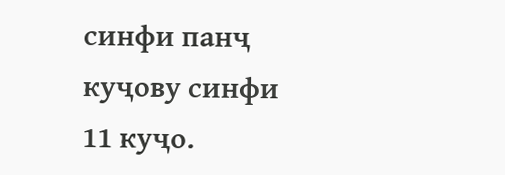синфи панҷ куҷову синфи 11 куҷо.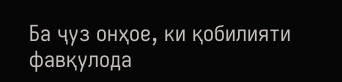Ба ҷуз онҳое, ки қобилияти фавқулода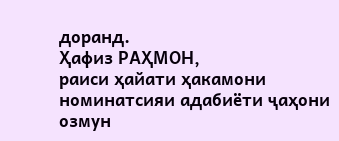доранд.
Ҳафиз РАҲМОН,
раиси ҳайати ҳакамони номинатсияи адабиёти ҷаҳони озмун